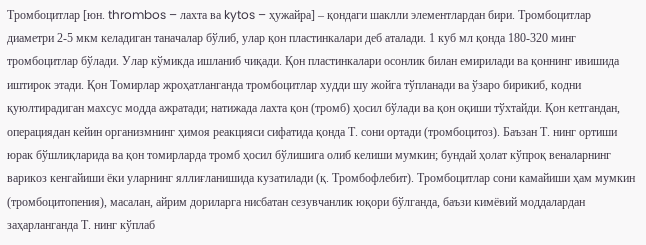Тромбоцитлар [юн. thrombos – лахта ва kytos – ҳужайра] – қондаги шаклли элементлардан бири. Тромбоцитлар диаметри 2-5 мкм келадиган таначалар бўлиб, улар қон пластинкалари деб аталади. 1 куб мл қонда 180-320 минг тромбоцитлар бўлади. Улар кўмикда ишланиб чиқади. Қон пластинкалари осонлик билан емирилади ва қоннинг ивишида иштирок этади. Қон Томирлар жроҳатланганда тромбоцитлар худди шу жойга тўпланади ва ўзаро бирикиб, кодни қуюлтирадиган махсус модда ажратади; натижада лахта қон (тромб) ҳосил бўлади ва қон оқиши тўхтайди. Қон кетгандан, операциядан кейин организмнинг ҳимоя реакцияси сифатида қонда Т. сони ортади (тромбоцитоз). Баъзан Т. нинг ортиши юрак бўшлиқларида ва қон томирларда тромб ҳосил бўлишига олиб келиши мумкин; бундай ҳолат кўпроқ веналарнинг варикоз кенгайиши ёки уларнинг яллиғланишида кузатилади (қ. Тромбофлебит). Тромбоцитлар сони камайиши ҳам мумкин (тромбоцитопения), масалан, айрим дориларга нисбатан сезувчанлик юқори бўлганда, баъзи кимёвий моддалардан заҳарланганда Т. нинг кўплаб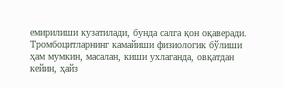емирилиши кузатилади, бунда салга қон оқаверади. Тромбоцитларнинг камайиши физиологик бўлиши ҳам мумкин, масалан, киши ухлаганда, овқатдан кейин, ҳайз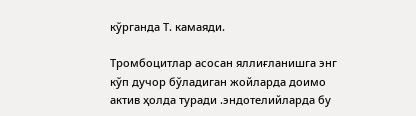кўрганда Т. камаяди.

Тромбоцитлар асосан яллиғланишга энг кўп дучор бўладиган жойларда доимо актив ҳолда туради .эндотелийларда бу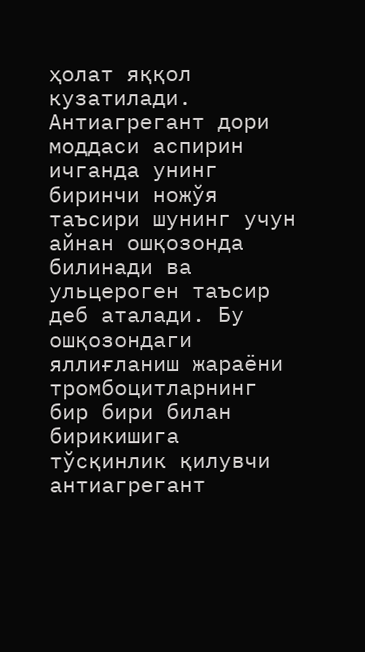ҳолат яққол кузатилади. Антиагрегант дори моддаси аспирин ичганда унинг биринчи ножўя таъсири шунинг учун айнан ошқозонда билинади ва ульцероген таъсир деб аталади. Бу ошқозондаги яллиғланиш жараёни тромбоцитларнинг бир бири билан бирикишига тўсқинлик қилувчи антиагрегант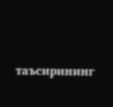таъсирининг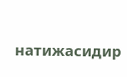натижасидир